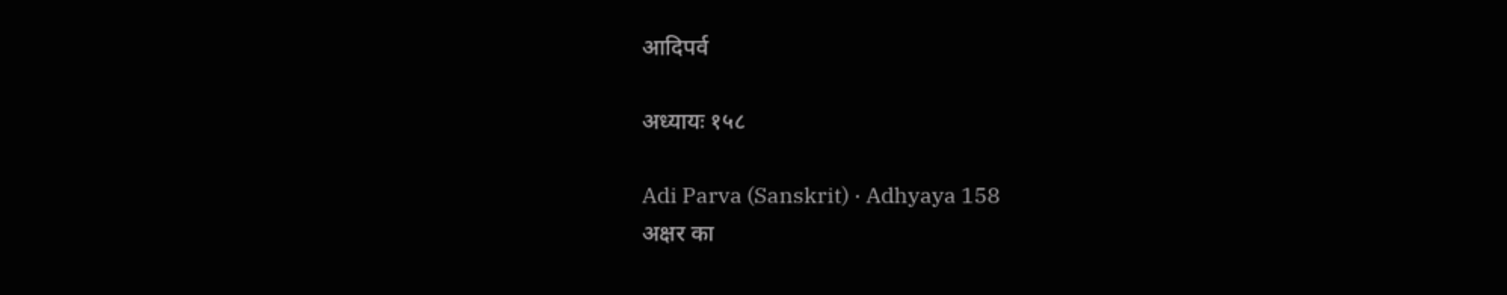आदिपर्व

अध्यायः १५८

Adi Parva (Sanskrit) · Adhyaya 158
अक्षर का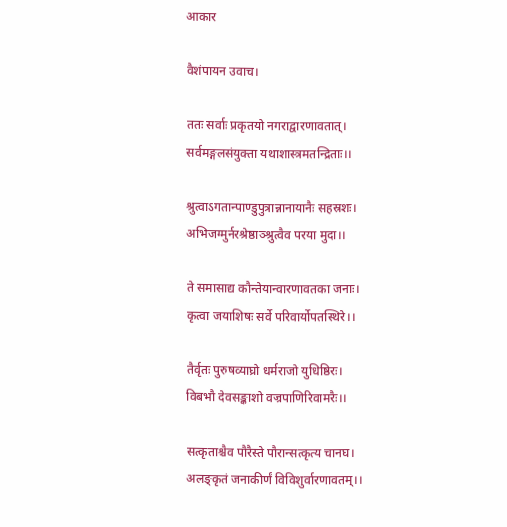आकार

वैशंपायन उवाच।

ततः सर्वाः प्रकृतयो नगराद्वारणावतात्।
सर्वमङ्गलसंयुक्ता यथाशास्त्रमतन्द्रिताः।।

श्रुत्वाऽगतान्पाण्डुपुत्रान्नानायानैः सहस्रशः।
अभिजग्मुर्नरश्रेष्ठाञ्श्रुत्वैव परया मुदा।।

ते समासाद्य कौन्तेयान्वारणावतका जनाः।
कृत्वा जयाशिषः सर्वे परिवार्योपतस्थिरे।।

तैर्वृतः पुरुषव्याघ्रो धर्मराजो युधिष्ठिरः।
विबभौ देवसङ्काशो वज्रपाणिरिवामरैः।।

सत्कृताश्चैव पौरैस्ते पौरान्सत्कृत्य चानघ।
अलङ्कृतं जनाकीर्णं विविशुर्वारणावतम्।।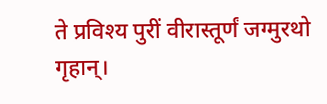ते प्रविश्य पुरीं वीरास्तूर्णं जग्मुरथो गृहान्।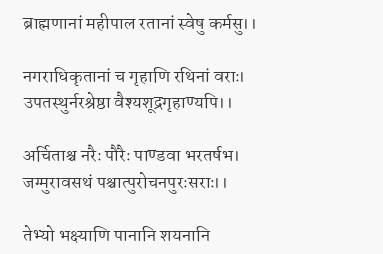ब्राह्मणानां महीपाल रतानां स्वेषु कर्मसु।।

नगराधिकृतानां च गृहाणि रथिनां वराः।
उपतस्थुर्नरश्रेष्ठा वैश्यशूद्रगृहाण्यपि।।

अर्चिताश्च नरैः पौरैः पाण्डवा भरतर्षभ।
जग्मुरावसथं पश्चात्पुरोचनपुरःसराः।।

तेभ्यो भक्ष्याणि पानानि शयनानि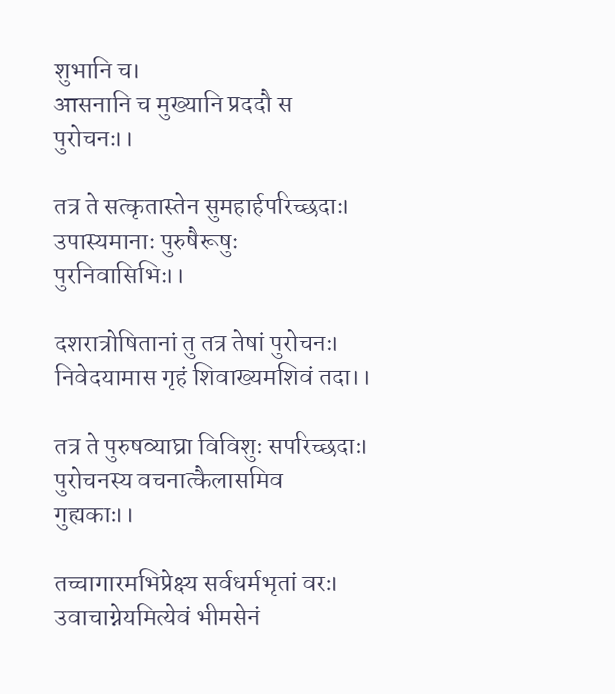शुभानि च।
आसनानि च मुख्यानि प्रददौ स पुरोचनः।।

तत्र ते सत्कृतास्तेन सुमहार्हपरिच्छदाः।
उपास्यमानाः पुरुषैरूषुः पुरनिवासिभिः।।

दशरात्रोषितानां तु तत्र तेषां पुरोचनः।
निवेदयामास गृहं शिवाख्यमशिवं तदा।।

तत्र ते पुरुषव्याघ्रा विविशुः सपरिच्छदाः।
पुरोचनस्य वचनात्कैलासमिव गुह्यकाः।।

तच्चागारमभिप्रेक्ष्य सर्वधर्मभृतां वरः।
उवाचाग्नेयमित्येवं भीमसेनं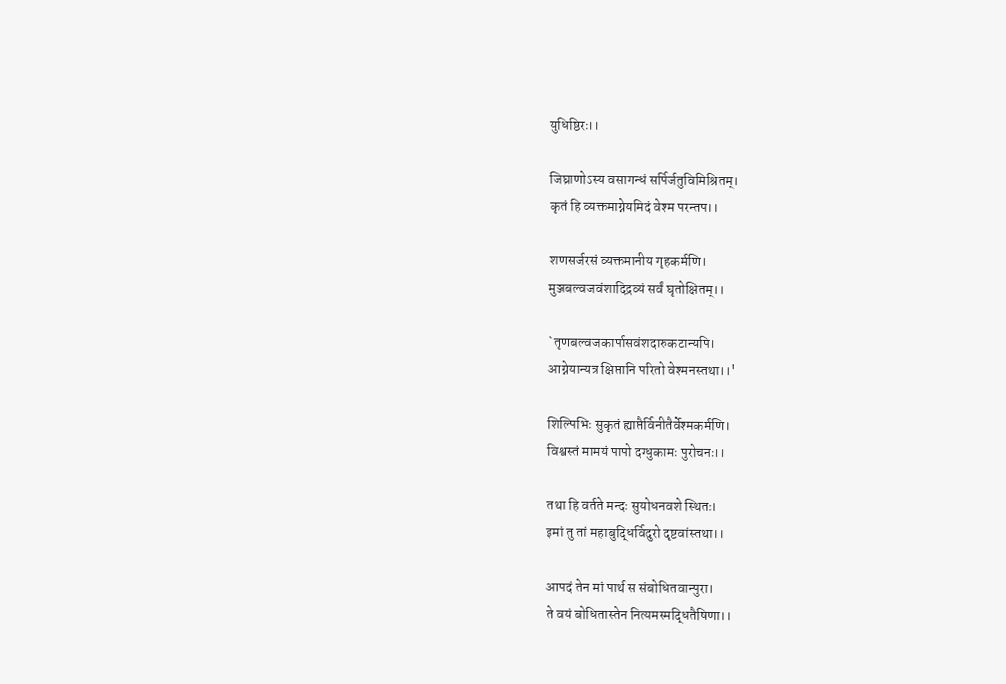युधिष्ठिरः।।

जिघ्राणोऽस्य वसागन्धं सर्पिर्जतुविमिश्रितम्।
कृतं हि व्यक्तमाग्नेयमिदं वेश्म परन्तप।।

शणसर्जरसं व्यक्तमानीय गृहकर्मणि।
मुञ्जबल्वजवंशादिद्रव्यं सर्वं घृतोक्षितम्।।

`तृणबल्वजकार्पासवंशदारुकटान्यपि।
आग्नेयान्यत्र क्षिप्तानि परितो वेश्मनस्तथा।।'

शिल्पिभिः सुकृतं ह्याप्तैर्विनीतैर्वेश्मकर्मणि।
विश्वस्तं मामयं पापो दग्धुकामः पुरोचनः।।

तथा हि वर्तते मन्दः सुयोधनवशे स्थितः।
इमां तु तां महाबुद्धिर्विदुरो दृष्टवांस्तथा।।

आपदं तेन मां पार्थ स संबोधितवान्पुरा।
ते वयं बोधितास्तेन नित्यमस्मद्धितैषिणा।।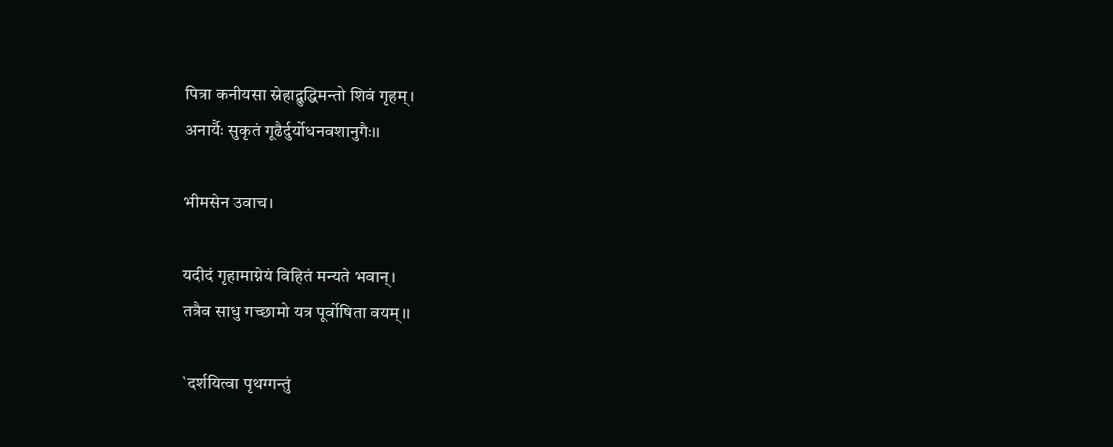पित्रा कनीयसा स्नेहाद्बुद्धिमन्तो शिवं गृहम्।
अनार्यैः सुकृतं गूढैर्दुर्योधनवशानुगैः।।

भीमसेन उवाच।

यदीदं गृहामाग्नेयं विहितं मन्यते भवान्।
तत्रैव साधु गच्छामो यत्र पूर्वोषिता वयम्।।

`दर्शयित्वा पृथग्गन्तुं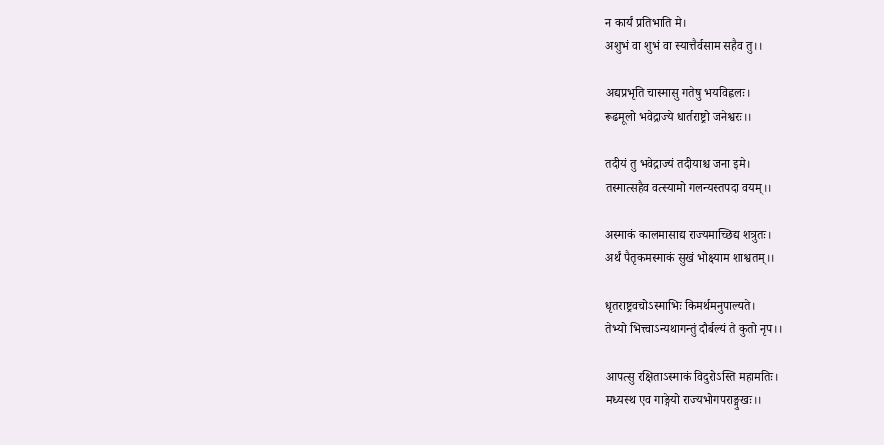न कार्यं प्रतिभाति मे।
अशुभं वा शुभं वा स्यात्तैर्वसाम सहैव तु।।

अद्यप्रभृति चास्मासु गतेषु भयविह्वलः।
रूढमूलो भवेद्राज्ये धार्तराष्ट्रो जनेश्वरः।।

तदीयं तु भवेद्राज्यं तदीयाश्च जना इमे।
तस्मात्सहैव वत्स्यामो गलन्यस्तपदा वयम्।।

अस्माकं कालमासाद्य राज्यमाच्छिद्य शत्रुतः।
अर्थं पैतृकमस्माकं सुखं भोक्ष्याम शाश्वतम्।।

धृतराष्ट्रवचोऽस्माभिः किमर्थमनुपाल्यते।
तेभ्यो भित्त्वाऽन्यथागन्तुं दौर्बल्यं ते कुतो नृप।।

आपत्सु रक्षिताऽस्माकं विदुरोऽस्ति महामतिः।
मध्यस्थ एव गाङ्गेयो राज्यभोगपराङ्मुखः।।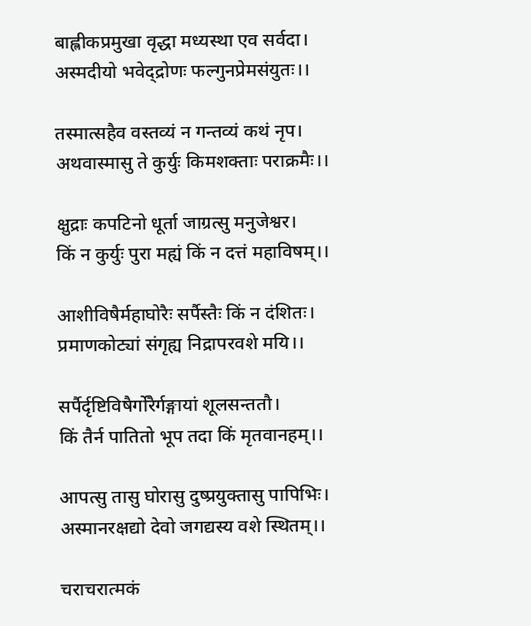बाह्लीकप्रमुखा वृद्धा मध्यस्था एव सर्वदा।
अस्मदीयो भवेद्द्रोणः फल्गुनप्रेमसंयुतः।।

तस्मात्सहैव वस्तव्यं न गन्तव्यं कथं नृप।
अथवास्मासु ते कुर्युः किमशक्ताः पराक्रमैः।।

क्षुद्राः कपटिनो धूर्ता जाग्रत्सु मनुजेश्वर।
किं न कुर्युः पुरा मह्यं किं न दत्तं महाविषम्।।

आशीविषैर्महाघोरैः सर्पैस्तैः किं न दंशितः।
प्रमाणकोट्यां संगृह्य निद्रापरवशे मयि।।

सर्पैर्दृष्टिविषैर्गोरैर्गङ्गायां शूलसन्ततौ।
किं तैर्न पातितो भूप तदा किं मृतवानहम्।।

आपत्सु तासु घोरासु दुष्प्रयुक्तासु पापिभिः।
अस्मानरक्षद्यो देवो जगद्यस्य वशे स्थितम्।।

चराचरात्मकं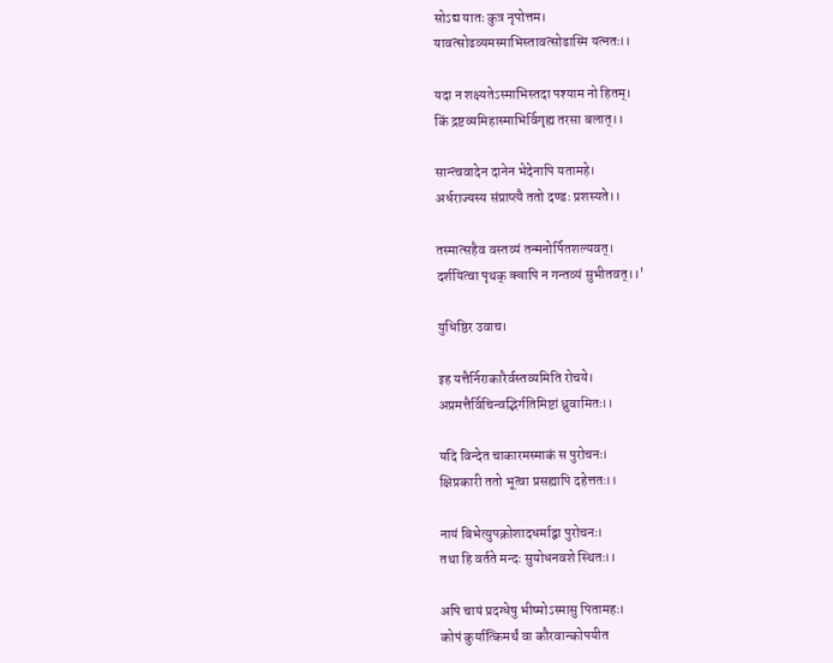सोऽद्य यातः कुत्र नृपोत्तम।
यावत्सोढव्यमस्माभिस्तावत्सोढास्मि यत्नतः।।

यदा न शक्ष्यतेऽस्माभिस्तदा पश्याम नो हितम्।
किं द्रष्टव्यमिहास्माभिर्विगृह्य तरसा बलात्।।

सान्त्ववादेन दानेन भेदेनापि यतामहे।
अर्धराज्यस्य संप्राप्त्यै ततो दण्डः प्रशस्यते।।

तस्मात्सहैव वस्तव्यं तन्मनोर्पितशल्यवत्।
दर्शयित्वा पृथक् क्वापि न गन्तव्यं सुभीतवत्।।'

युधिष्ठिर उवाच।

इह यत्तैर्निराकारैर्वस्तव्यमिति रोचये।
अप्रमत्तैर्विचिन्वद्भिर्गतिमिष्टां ध्रुवामितः।।

यदि विन्देत चाकारमस्माकं स पुरोचनः।
क्षिप्रकारी ततो भूत्वा प्रसह्यापि दहेत्ततः।।

नायं बिभेत्युपक्रोशादधर्माद्वा पुरोचनः।
तथा हि वर्तते मन्दः सुयोधनवशे स्थितः।।

अपि चायं प्रदग्धेषु भीष्मोऽस्मासु पितामहः।
कोपं कुर्यात्किमर्थं वा कौरवान्कोपयीत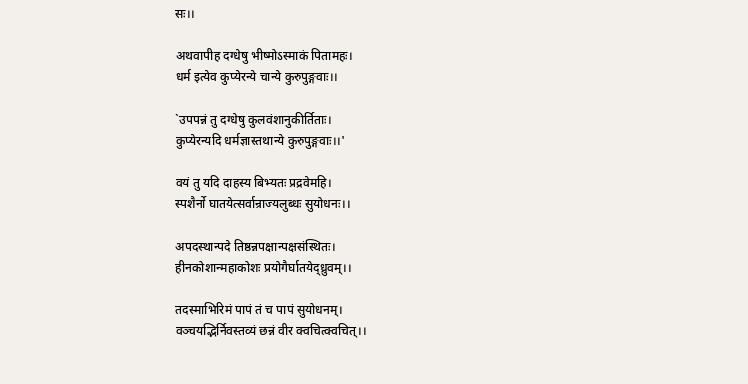सः।।

अथवापीह दग्धेषु भीष्मोऽस्माकं पितामहः।
धर्म इत्येव कुप्येरन्ये चान्ये कुरुपुङ्गवाः।।

`उपपन्नं तु दग्धेषु कुलवंशानुकीर्तिताः।
कुप्येरन्यदि धर्मज्ञास्तथान्ये कुरुपुङ्गवाः।।'

वयं तु यदि दाहस्य बिभ्यतः प्रद्रवेमहि।
स्पशैर्नो घातयेत्सर्वान्राज्यलुब्धः सुयोधनः।।

अपदस्थान्पदे तिष्ठन्नपक्षान्पक्षसंस्थितः।
हीनकोशान्महाकोशः प्रयोगैर्घातयेद्ध्रुवम्।।

तदस्माभिरिमं पापं तं च पापं सुयोधनम्।
वञ्चयद्भिर्निवस्तव्यं छन्नं वीर क्वचित्क्वचित्।।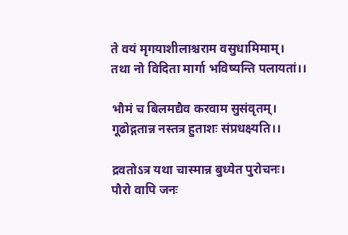ते वयं मृगयाशीलाश्चराम वसुधामिमाम्।
तथा नो विदिता मार्गा भविष्यन्ति पलायतां।।

भौमं च बिलमद्यैव करवाम सुसंवृतम्।
गूढोद्गतान्न नस्तत्र हुताशः संप्रधक्ष्यति।।

द्रवतोऽत्र यथा चास्मान्न बुध्येत पुरोचनः।
पौरो वापि जनः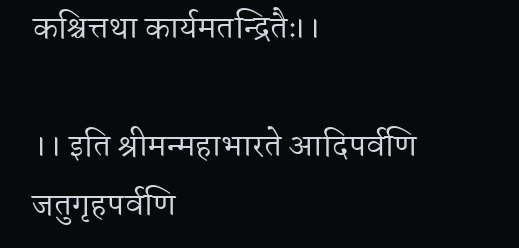कश्चित्तथा कार्यमतन्द्रितैः।।

।। इति श्रीमन्महाभारते आदिपर्वणि
जतुगृहपर्वणि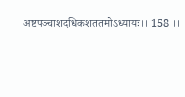अष्टपञ्चाशदधिकशततमोऽध्यायः।। 158 ।।